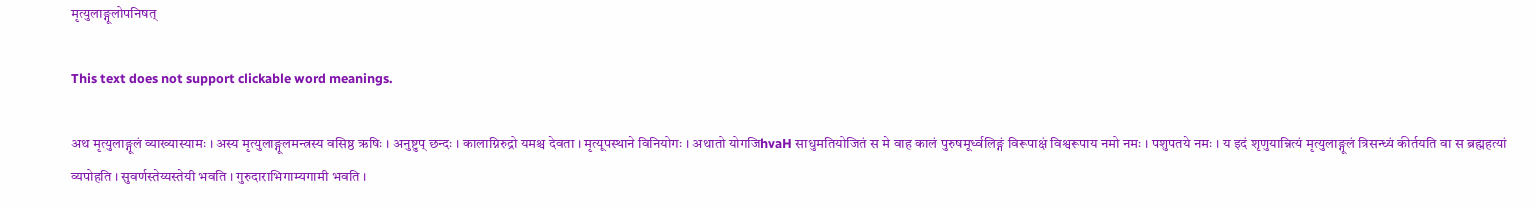मृत्युलाङ्गूलोपनिषत्

This text does not support clickable word meanings.

अथ मृत्युलाङ्गूलं व्याख्यास्यामः । अस्य मृत्युलाङ्गूलमन्त्रस्य वसिष्ठ ऋषिः । अनुष्टुप् छन्दः । कालाग्निरुद्रो यमश्च देवता । मृत्यूपस्थाने विनियोगः । अथातो योगजिhvaH साधुमतियोजितं स मे वाह कालं पुरुषमूर्ध्वलिङ्गं विरूपाक्षं विश्वरूपाय नमो नमः । पशुपतये नमः । य इदं शृणुयान्नित्यं मृत्युलाङ्गूलं त्रिसन्ध्यं कीर्तयति वा स ब्रह्महत्यां व्यपोहति । सुवर्णस्तेय्यस्तेयी भवति । गुरुदाराभिगाम्यगामी भवति ।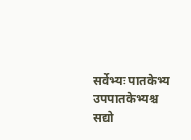सर्वेभ्यः पातकेभ्य उपपातकेभ्यश्च सद्यो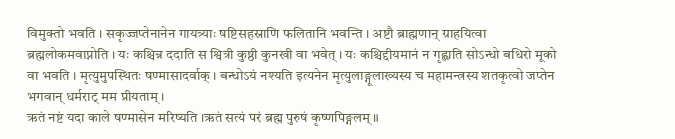विमुक्तो भवति । सकृज्जप्तेनानेन गायत्र्याः षष्टिसहस्राणि फलितानि भवन्ति । अष्टौ ब्राह्मणान् ग्राहयित्वा ब्रह्मलोकमवाप्नोति । यः कश्चिन्न ददाति स श्वित्री कुष्ठी कुनखी वा भवेत् । यः कश्चिद्दीयमानं न गृह्णाति सोऽन्धो बधिरो मूको वा भवति । मृत्युमुपस्थितः षण्मासादर्वाक् । बन्धोऽयं नश्यति इत्यनेन मृत्युलाङ्गूलाख्यस्य च महामन्त्रस्य शतकृत्वो जप्तेन भगवान् धर्मराट् मम प्रीयताम् ।
ऋतं नष्टं यदा काले षण्मासेन मरिष्यति ।ऋतं सत्यं परं ब्रह्म पुरुषं कृष्णपिङ्गलम् ॥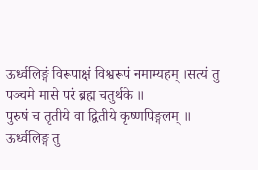ऊर्ध्वलिङ्गं विरूपाक्षं विश्वरूपं नमाम्यहम् ।सत्यं तु पञ्चमे मासे परं ब्रह्म चतुर्थके ॥
पुरुषं च तृतीये वा द्वितीये कृष्णपिङ्गलम् ॥
ऊर्ध्वलिङ्ग तु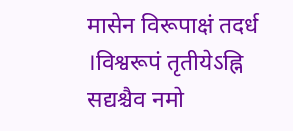मासेन विरूपाक्षं तदर्ध ।विश्वरूपं तृतीयेऽह्नि सद्यश्चैव नमो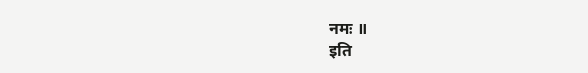नमः ॥
इति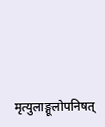मृत्युलाङ्गूलोपनिषत्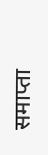समाप्ता